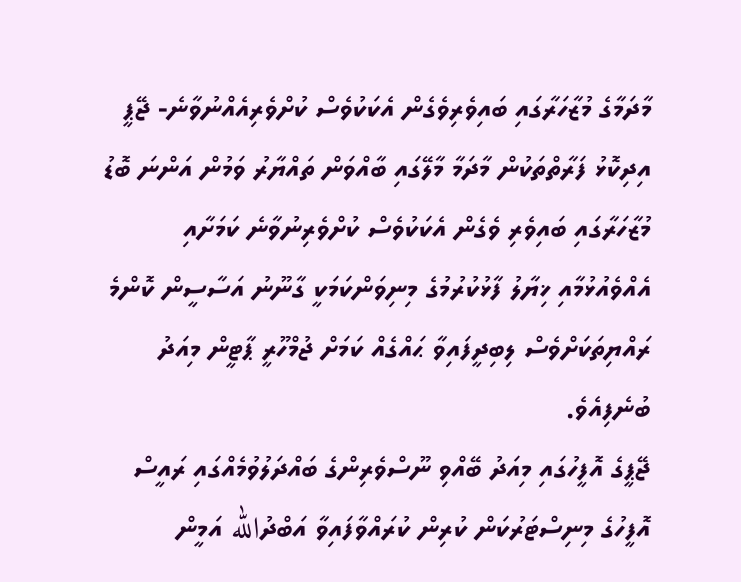މާދަމާގެ މުޒާހަރާގައި ބައިވެރިވެގެން އެކަކުވެސް ކުށްވެރިއެއްނުވާނެ- ޖޭޕީ
އިދިކޮޅު ފަރާތްތަކުން މާދަމާ މާލޭގައި ބާއްވަން ތައްޔާރު ވަމުން އަންނަ ބޮޑު މުޒާހަރާގައި ބައިވެރި ވެގެން އެކަކުވެސް ކުށްވެރިނުވާނެ ކަމަށާއި އެއްވެއުޅުމާއި ޚިޔާލު ފާޅުކުރުމުގެ މިނިވަންކަމަކީ ގާނޫނު އަސާސީން ކޮންމެ ރައްޔިތަކަށްވެސް ލިބިދީފައިވާ ޙައްގެއް ކަމަށް ޖުމްހޫރީ ޕާޓީން މިއަދު ބުނެފިއެވެ.
ޖޭޕީގެ އޮފީހުގައި މިއަދު ބޭއްވި ނޫސްވެރިންގެ ބައްދަލުވުމެއްގައި ރައީސް އޮފީހުގެ މިނިސްޓަރުކަން ކުރިން ކުރައްވާފައިވާ އަބްދުالله އަމީން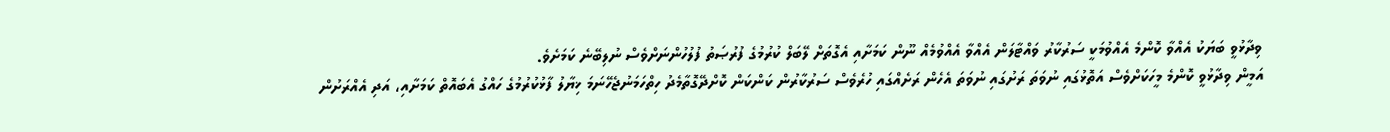ވިދާޅުވީ ބަޔަކު އެއްވާ ކޮންމެ އެއްވުމަކީ ސަރުކާރު ވައްޓާލަން އެއްވާ އެއްވުމެއް ނޫން ކަމަށާއި އެގޮތަށް ލޭބަލް ކުރުމުގެ ފުރުޞަތު ފުލުހުންނަށްވެސް ނުލިބޭނެ ކަމަށެވެ.
އަމީން ވިދާޅުވީ ކޮންމެ މީހަކަށްވެސް އަތޮޅުގައި ނުވަތަ ރަށުގައި ނުވަތަ އެހެން ރަށެއްގައި ހުރެވެސް ސަރުކާރުން ކަންކަން ކޮށްދޭގޮތާމެދު ހިތްހަމަނުޖެހޭނަމަ ޚިޔާލު ފާޅުކުރުމުގެ ހައްގު އެބައޮތް ކަމަށާއި، އަދި އެއްރަށުން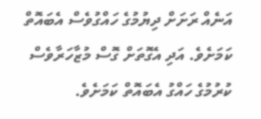އަނެއް ރަށަށް ދިޔުމުގެ ހައްގުވެސް އެބައޮތް ކަމަށެވެ. އަދި އެގޮތަށް ގޮސް މުޒާހަރާވެސް ކުރުމުގެ ހައްގު އެބައޮތް ކަމަށެވެ.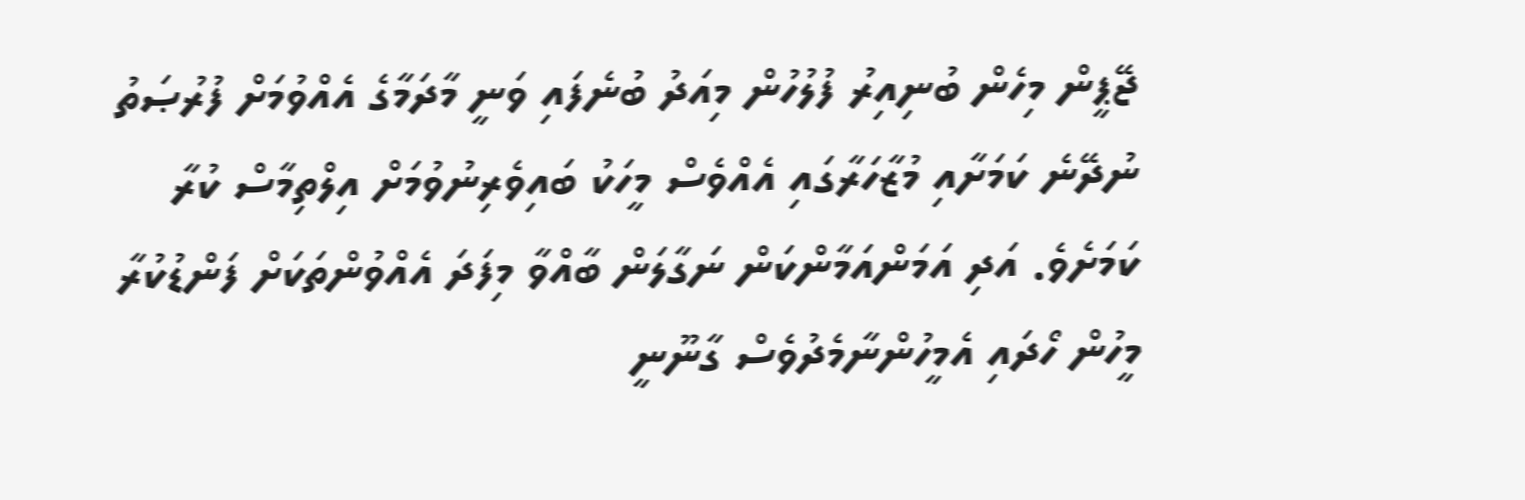ޖޭޕީން މިހެން ބުނިއިރު ފުލުހުން މިއަދު ބުނެފައި ވަނީ މާދަމާގެ އެއްވުމަށް ފުރުޞަތު ނުދޭނެ ކަމަށާއި މުޒާހަރާގައި އެއްވެސް މީހަކު ބައިވެރިނުވުމަށް އިލްތިމާސް ކުރާ ކަމަށެވެ. އަދި އަމަންއަމާންކަން ނަގާލަން ބާއްވާ މިފަދަ އެއްވުންތަކަށް ފަންޑުކުރާ މީހުން ހޯދައި އެމީހުންނާމެދުވެސް ގާނޫނީ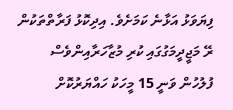ފިޔަވަޅު އަޅާނެ ކަމަށެވެ. އިދިކޮޅު ފަރާތްތަކުން ރޭ މަޖީދީމަގުގައި ކުރި މުޒާހަރާއިންވެސް ފުލުހުން ވަނީ 15 މީހަކު ހައްޔަރުކޮށް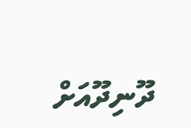ދޫނިދޫއަށް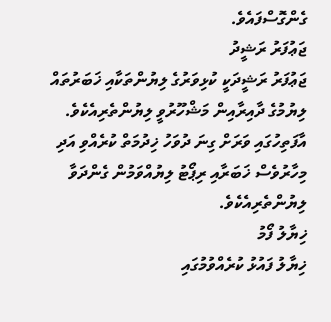ގެންގޮސްފައެވެ.
ޖަޢުފަރު ރަޝީދު
ޖަޢުފަރު ރަޝީދަކީ ކުޅިވަރުގެ ލިޔުންތަކާއި ޚަބަރުތައް ލިޔުމުގެ ދާއިރާއިން މަޝްހޫރުވީ ލިޔުންތެރިއެކެވެ. އާފަތިހުގައި ވަރަށް ގިނަ ދުވަހު ޚިދުމަތް ކުރެއްވި އަދި މިހާރުވެސް ޚަބަރާއި ރިޕޯޓު ލިޔުއްވަމުން ގެންދަވާ ލިޔުންތެރިއެކެވެ.
ޚިޔާލު ފޯމު
ޚިޔާލު ފައުޅު ކުރެއްވުމުގައި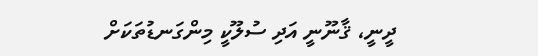ދީނީ، ޤާނޫނީ އަދި ސުލޫކީ މިންގަނޑުތަކަށް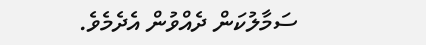ސަމާލުކަން ދެއްވުން އެދެމެވެ.